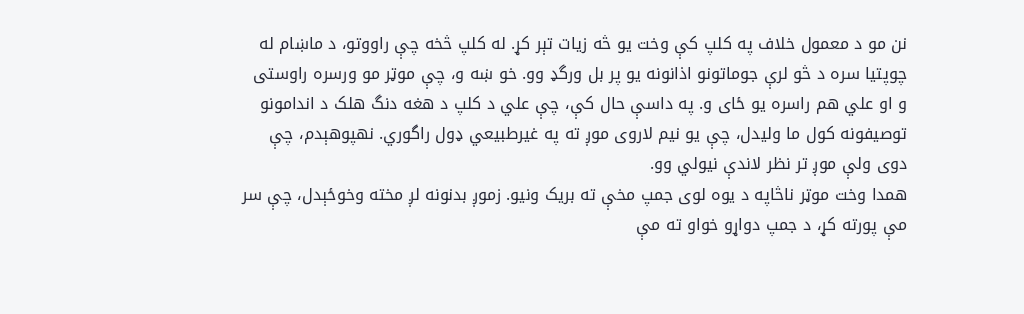نن مو د معمول خلاف په کلپ کې وخت یو څه زیات تېر کړ. له کلپ څخه چې راووتو، د ماښام له چوپتیا سره د څو لرې جوماتونو اذانونه یو پر بل ورگډ وو. خو ښه و، چې موټر مو ورسره راوستی و او علي هم راسره یو ځای و. په داسې حال کې، چې علي د کلپ د هغه دنگ هلک د اندامونو توصیفونه کول ما ولیدل، چې یو نیم لاروی موږ ته په غیرطبیعي ډول راگوري. نهپوهېدم، چې دوی ولې موږ تر نظر لاندې نیولي وو.
همدا وخت موټر ناڅاپه د یوه لوی جمپ مخې ته بریک ونیو. زموږ بدنونه لږ مخته وخوځېدل، چې سر مې پورته کړ، د جمپ دواړو خواو ته مې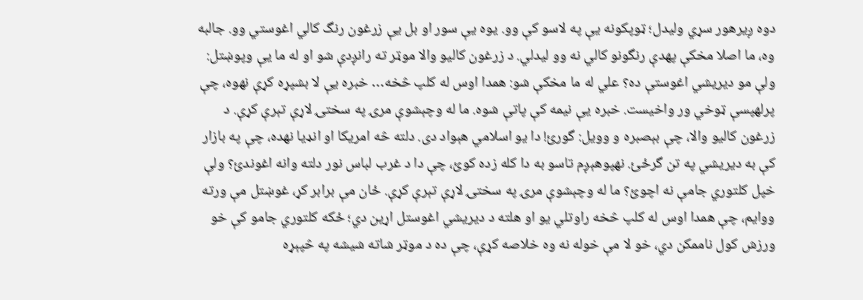دوه ږیرهور سړي ولیدل؛ ټوپکونه یې په لاسو کې وو. یوه یې سور او بل یې زرغون رنگ کالي اغوستي وو. جالبه وه، ما اصلا مخکې پهدې رنگونو کالي نه وو لیدلي. د زرغون کاليو والا موټر ته رانږدې شو او له ما یې وپوښتل: ولې مو دیریشي اغوستې ده؟ علي له ما مخکې شو: همدا اوس له کلپ څخه… خبره یې لا بشپړه کړې نهوه، چې پرلهپسې ټوخي ور واخیست. خبره یې نیمه کې پاتې شوه. ما له وچېشوې مرۍ په سختۍ لاړې تېرې کړې. د زرغون کالیو والا، چې بېصبره و وویل: گورئ! دا یو اسلامي هېواد دی. دلته څه امریکا او انډیا نهده، چې په بازار کې به دیریشي په تن گرځئ. نهپوهېږم تاسو به دا کله زده کوئ، چې دا د غرب لباس نور دلته وانه اغوندئ؟ ولې خپل کلتوري جامې نه اچوئ؟ ما له وچېشوې مرۍ په سختۍ لاړې تېرې کړې. ځان مې برابر کړ، غوښتل مې ورته ووایم، چې همدا اوس له کلپ څخه راوتلي یو او هلته د دیریشي اغوستل اړین دي؛ ځکه کلتوري جامو کې خو ورزش کول ناممکن دي، خو لا مې خوله نه وه خلاصه کړې، چې ده د موټر شاته شیشه په څپېړه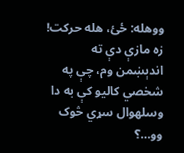ووهله: ځئ، هله حرکت! زه مازې دې ته اندېښمن وم، چې په شخصي کالیو کې به دا وسلهوال سړي څوک وو…؟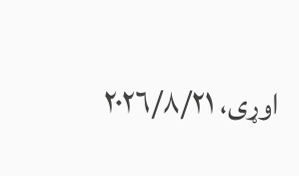اوړی، ٢٠٢٦/٨/٢١